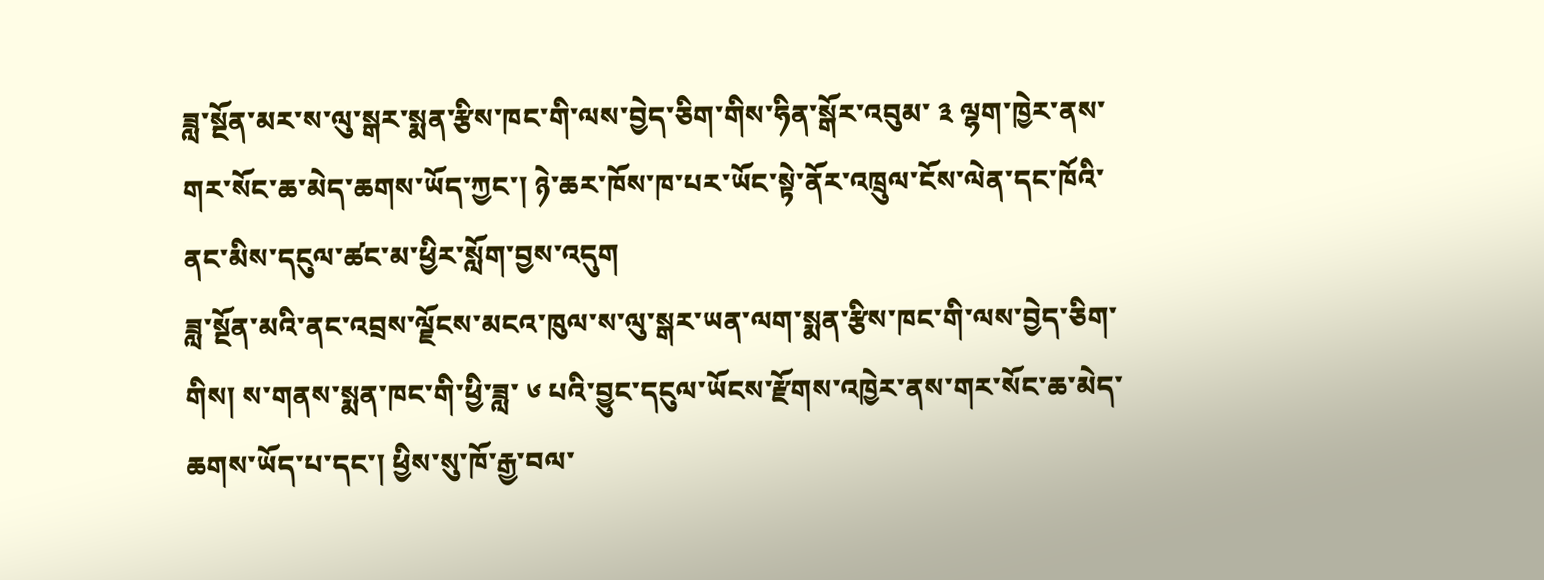ཟླ་སྔོན་མར་ས་ལུ་སྒར་སྨན་རྩིས་ཁང་གི་ལས་བྱེད་ཅིག་གིས་ཧིན་སྒོར་འབུམ་ ༣ ལྷག་ཁྱེར་ནས་གར་སོང་ཆ་མེད་ཆགས་ཡོད་ཀྱང་། ཉེ་ཆར་ཁོས་ཁ་པར་ཡོང་སྟེ་ནོར་འཁྲུལ་ངོས་ལེན་དང་ཁོའི་ནང་མིས་དངུལ་ཚང་མ་ཕྱིར་སློག་བྱས་འདུག
ཟླ་སྔོན་མའི་ནང་འབྲས་ལྗོངས་མངའ་ཁུལ་ས་ལུ་སྒར་ཡན་ལག་སྨན་རྩིས་ཁང་གི་ལས་བྱེད་ཅིག་གིས། ས་གནས་སྨན་ཁང་གི་ཕྱི་ཟླ་ ༦ པའི་བྱུང་དངུལ་ཡོངས་རྫོགས་འཁྱེར་ནས་གར་སོང་ཆ་མེད་ཆགས་ཡོད་པ་དང་། ཕྱིས་སུ་ཁོ་རྒྱ་བལ་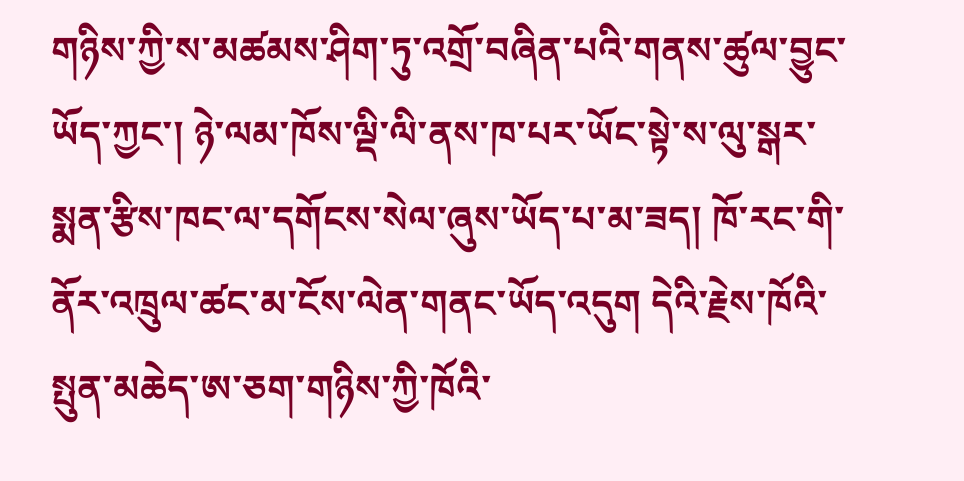གཉིས་ཀྱི་ས་མཚམས་ཤིག་ཏུ་འགྲོ་བཞིན་པའི་གནས་ཚུལ་བྱུང་ཡོད་ཀྱང་། ཉེ་ལམ་ཁོས་ལྡི་ལི་ནས་ཁ་པར་ཡོང་སྟེ་ས་ལུ་སྒར་སྨན་རྩིས་ཁང་ལ་དགོངས་སེལ་ཞུས་ཡོད་པ་མ་ཟད། ཁོ་རང་གི་ནོར་འཁྲུལ་ཚང་མ་ངོས་ལེན་གནང་ཡོད་འདུག དེའི་རྗེས་ཁོའི་སྤུན་མཆེད་ཨ་ཅག་གཉིས་ཀྱི་ཁོའི་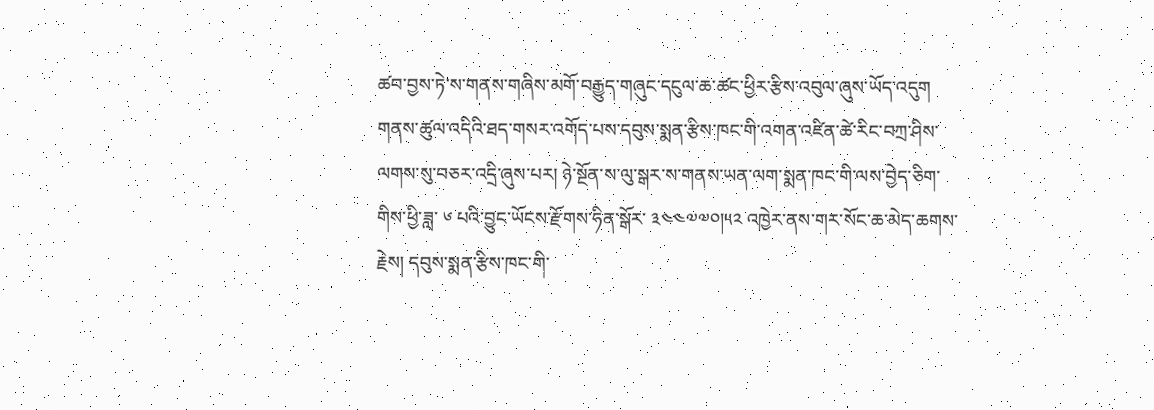ཚབ་བྱས་ཏེ་ས་གནས་གཞིས་མགོ་བརྒྱུད་གཞུང་དངུལ་ཆ་ཚང་ཕྱིར་རྩིས་འབུལ་ཞུས་ཡོད་འདུག
གནས་ཚུལ་འདིའི་ཐད་གསར་འགོད་པས་དབུས་སྨན་རྩིས་ཁང་གི་འགན་འཛིན་ཚེ་རིང་བཀྲ་ཤིས་ལགས་སུ་བཅར་འདྲི་ཞུས་པར། ཉེ་སྔོན་ས་ལུ་སྒར་ས་གནས་ཡན་ལག་སྨན་ཁང་གི་ལས་བྱེད་ཅིག་གིས་ཕྱི་ཟླ་ ༦ པའི་བྱུང་ཡོངས་རྫོགས་ཧིན་སྒོར་ ༣༤༤༧༧༠།༥༢ འཁྱེར་ནས་གར་སོང་ཆ་མེད་ཆགས་རྗེས། དབུས་སྨན་རྩིས་ཁང་གི་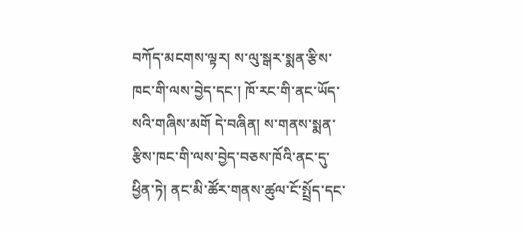བཀོད་མངགས་ལྟར། ས་ལུ་སྒར་སྨན་རྩིས་ཁང་གི་ལས་བྱེད་དང་། ཁོ་རང་གི་ནང་ཡོད་སའི་གཞིས་མགོ དེ་བཞིན། ས་གནས་སྨན་རྩིས་ཁང་གི་ལས་བྱེད་བཅས་ཁོའི་ནང་དུ་ཕྱིན་ཏེ། ནང་མི་ཚོར་གནས་ཚུལ་ངོ་སྤྲོད་དང་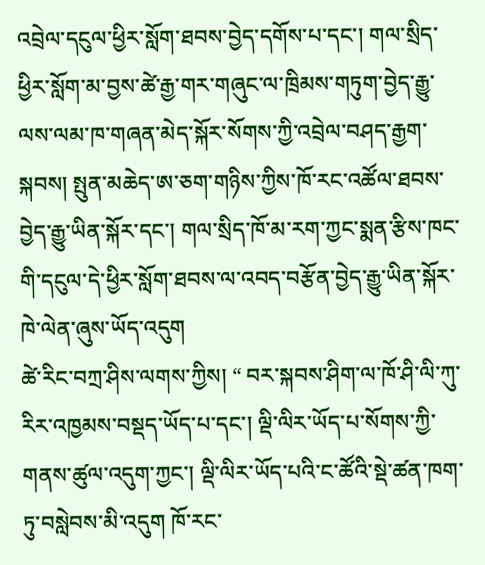འབྲེལ་དངུལ་ཕྱིར་སློག་ཐབས་བྱེད་དགོས་པ་དང་། གལ་སྲིད་ཕྱིར་སློག་མ་བྱས་ཚེ་རྒྱ་གར་གཞུང་ལ་ཁྲིམས་གཏུག་བྱེད་རྒྱུ་ལས་ལམ་ཁ་གཞན་མེད་སྐོར་སོགས་ཀྱི་འབྲེལ་བཤད་རྒྱག་སྐབས། སྤུན་མཆེད་ཨ་ཅག་གཉིས་ཀྱིས་ཁོ་རང་འཚོལ་ཐབས་བྱེད་རྒྱུ་ཡིན་སྐོར་དང་། གལ་སྲིད་ཁོ་མ་རག་ཀྱང་སྨན་རྩིས་ཁང་གི་དངུལ་དེ་ཕྱིར་སློག་ཐབས་ལ་འབད་བརྩོན་བྱེད་རྒྱུ་ཡིན་སྐོར་ཁེ་ལེན་ཞུས་ཡོད་འདུག
ཚེ་རིང་བཀྲ་ཤིས་ལགས་ཀྱིས། “ བར་སྐབས་ཤིག་ལ་ཁོ་ཤི་ལི་ཀུ་རིར་འཁྱམས་བསྡད་ཡོད་པ་དང་། ལྡི་ལིར་ཡོད་པ་སོགས་ཀྱི་གནས་ཚུལ་འདུག་ཀྱང་། ལྡི་ལིར་ཡོད་པའི་ང་ཚོའི་སྡེ་ཚན་ཁག་ཏུ་བསླེབས་མི་འདུག ཁོ་རང་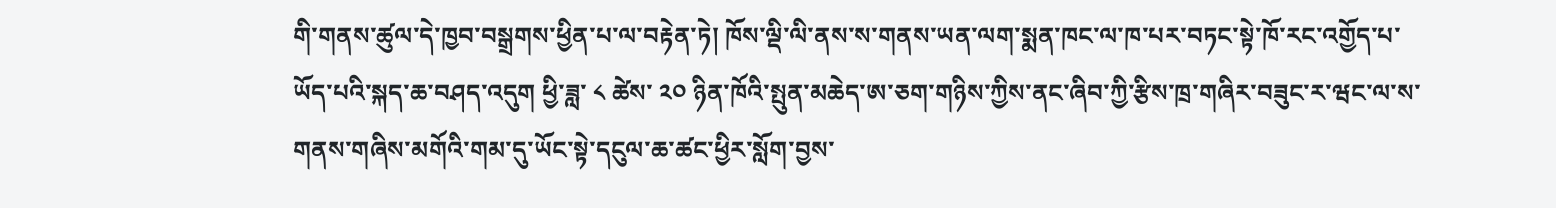གི་གནས་ཚུལ་དེ་ཁྱབ་བསྒྲགས་ཕྱིན་པ་ལ་བརྟེན་ཏེ། ཁོས་ལྡི་ལི་ནས་ས་གནས་ཡན་ལག་སྨན་ཁང་ལ་ཁ་པར་བཏང་སྟེ་ཁོ་རང་འགྱོད་པ་ཡོད་པའི་སྐད་ཆ་བཤད་འདུག ཕྱི་ཟླ་ ༨ ཚེས་ ༢༠ ཉིན་ཁོའི་སྤུན་མཆེད་ཨ་ཅག་གཉིས་ཀྱིས་ནང་ཞིབ་ཀྱི་རྩིས་ཁྲ་གཞིར་བཟུང་ར་ཝང་ལ་ས་གནས་གཞིས་མགོའི་གམ་དུ་ཡོང་སྟེ་དངུལ་ཆ་ཚང་ཕྱིར་སློག་བྱས་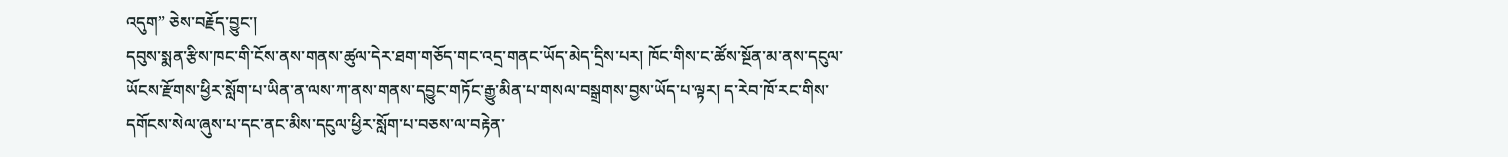འདུག” ཅེས་བརྗོད་བྱུང་།
དབུས་སྨན་རྩིས་ཁང་གི་ངོས་ནས་གནས་ཚུལ་དེར་ཐག་གཅོད་གང་འདྲ་གནང་ཡོད་མེད་དྲིས་པར། ཁོང་གིས་ང་ཚོས་སྔོན་མ་ནས་དངུལ་ཡོངས་རྫོགས་ཕྱིར་སློག་པ་ཡིན་ན་ལས་ཀ་ནས་གནས་དབྱུང་གཏོང་རྒྱུ་མིན་པ་གསལ་བསྒྲགས་བྱས་ཡོད་པ་ལྟར། ད་རེབ་ཁོ་རང་གིས་དགོངས་སེལ་ཞུས་པ་དང་ནང་མིས་དངུལ་ཕྱིར་སློག་པ་བཅས་ལ་བརྟེན་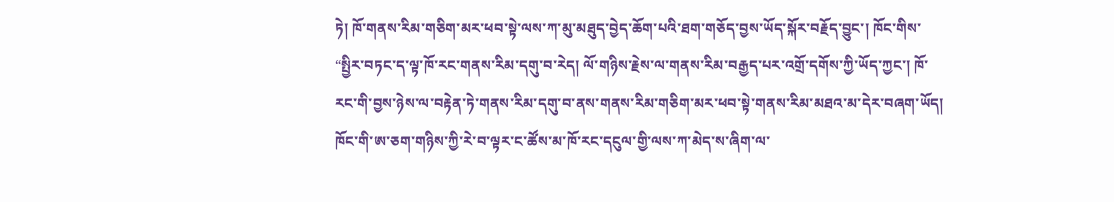ཏེ། ཁོ་གནས་རིམ་གཅིག་མར་ཕབ་སྟེ་ལས་ཀ་མུ་མཐུད་བྱེད་ཆོག་པའི་ཐག་གཅོད་བྱས་ཡོད་སྐོར་བརྗོད་བྱུང་། ཁོང་གིས་ “སྤྱིར་བཏང་ད་ལྟ་ཁོ་རང་གནས་རིམ་དགུ་བ་རེད། ལོ་གཉིས་རྗེས་ལ་གནས་རིམ་བརྒྱད་པར་འགྲོ་དགོས་ཀྱི་ཡོད་ཀྱང་། ཁོ་རང་གི་བྱས་ཉེས་ལ་བརྟེན་ཏེ་གནས་རིམ་དགུ་བ་ནས་གནས་རིམ་གཅིག་མར་ཕབ་སྟེ་གནས་རིམ་མཐའ་མ་དེར་བཞག་ཡོད། ཁོང་གི་ཨ་ཅག་གཉིས་ཀྱི་རེ་བ་ལྟར་ང་ཚོས་མ་ཁོ་རང་དངུལ་གྱི་ལས་ཀ་མེད་ས་ཞིག་ལ་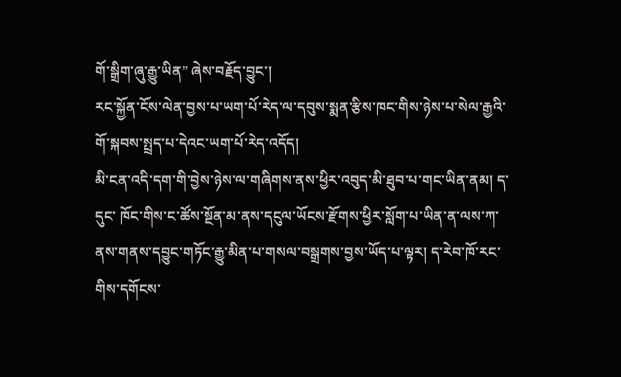གོ་སྒྲིག་ཞུ་རྒྱུ་ཡིན” ཞེས་བརྗོད་བྱུང་།
རང་སྐྱོན་ངོས་ལེན་བྱས་པ་ཡག་པོ་རེད་ལ་དབུས་སྨན་རྩིས་ཁང་གིས་ཉེས་པ་སེལ་རྒྱའི་གོ་སྐབས་སྤྲད་པ་དེའང་ཡག་པོ་རེད་འདོད།
མི་ངན་འདི་དག་གི་བྱེས་ཉེས་ལ་གཞིགས་ནས་ཕྱིར་འབུད་མི་ཐུབ་པ་གང་ཡིན་ནམ། ད་དུང་ ཁོང་གིས་ང་ཚོས་སྔོན་མ་ནས་དངུལ་ཡོངས་རྫོགས་ཕྱིར་སློག་པ་ཡིན་ན་ལས་ཀ་ནས་གནས་དབྱུང་གཏོང་རྒྱུ་མིན་པ་གསལ་བསྒྲགས་བྱས་ཡོད་པ་ལྟར། ད་རེབ་ཁོ་རང་གིས་དགོངས་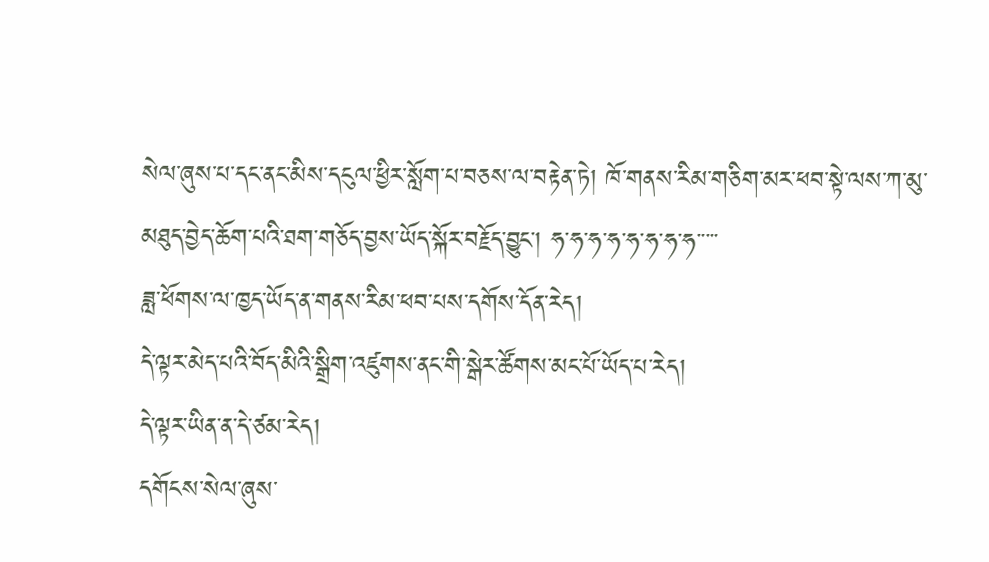སེལ་ཞུས་པ་དང་ནང་མིས་དངུལ་ཕྱིར་སློག་པ་བཅས་ལ་བརྟེན་ཏེ། ཁོ་གནས་རིམ་གཅིག་མར་ཕབ་སྟེ་ལས་ཀ་མུ་མཐུད་བྱེད་ཆོག་པའི་ཐག་གཅོད་བྱས་ཡོད་སྐོར་བརྗོད་བྱུང་། ཧ་ཧ་ཧ་ཧ་ཧ་ཧ་ཧ་ཧ་་་་་
ཟླ་ཕོགས་ལ་ཁྱད་ཡོད་ན་གནས་རིམ་ཕབ་པས་དགོས་དོན་རེད།
དེ་ལྟར་མེད་པའི་བོད་མིའི་སྒྲིག་འཛུགས་ནང་གི་སྒེར་ཚོགས་མང་པོ་ཡོད་པ་རེད།
དེ་ལྟར་ཡིན་ན་དེ་ཙམ་རེད།
དགོངས་སེལ་ཞུས་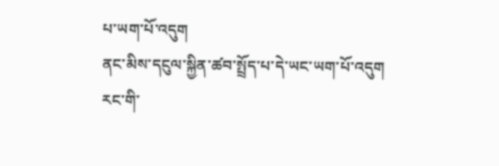པ་ཡག་པོ་འདུག
ནང་མིས་དངུལ་སྐྱིན་ཚབ་སྤྲོད་པ་དེ་ཡང་ཡག་པོ་འདུག རང་གི་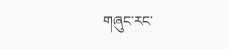གཞུང་རང་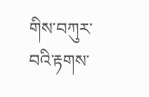གིས་བཀུར་བའི་རྟགས་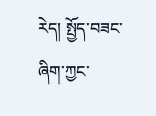རེད། སྤྱོད་བཟང་ཞིག་ཀྱང་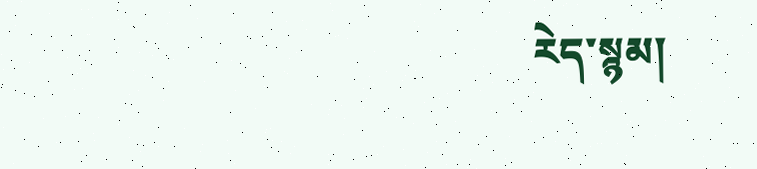རེད་སྙམ།